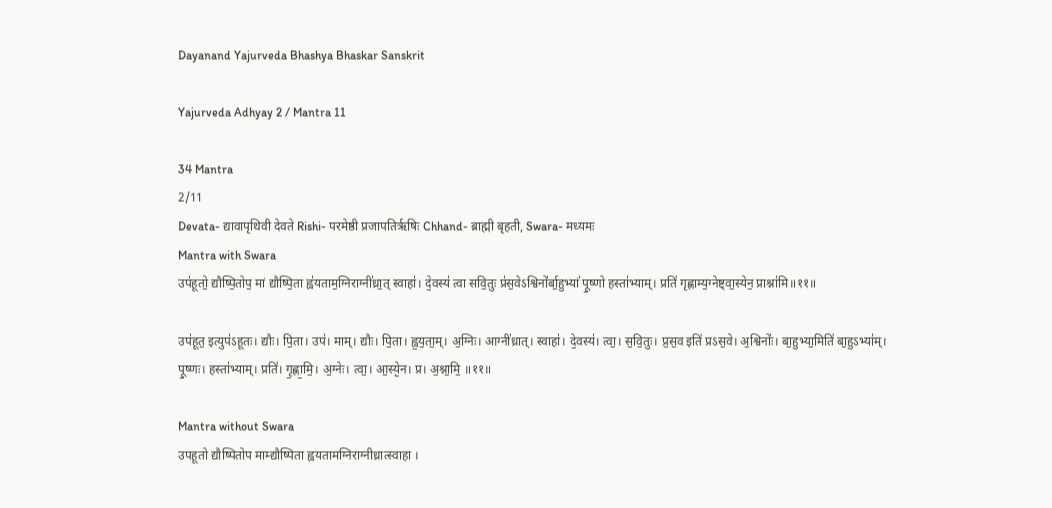Dayanand Yajurveda Bhashya Bhaskar Sanskrit

Yajurveda Adhyay 2 / Mantra 11

34 Mantra
2/11
Devata- द्यावापृथिवी देवते Rishi- परमेष्ठी प्रजापतिर्ऋषिः Chhand- ब्राह्मी बृहती, Swara- मध्यमः
Mantra with Swara
उप॑हूतो॒ द्यौष्पि॒तोप॒ मां द्यौष्पि॒ता ह्व॑यताम॒ग्निराग्नी॑ध्रा॒त् स्वाहा॑। दे॒वस्य॑ त्वा सवि॒तुः प्र॑स॒वेऽश्विनो॑र्बा॒हुभ्यां॑ पू॒ष्णो हस्ता॑भ्याम्। प्रति॑ गृह्णाम्य॒ग्नेष्ट्वा॒स्येन॒ प्राश्ना॑मि॥११॥

उप॑हूत॒ इत्युप॑ऽहूतः। द्यौः। पि॒ता। उप॑। माम्। द्यौः। पि॒ता। ह्व॒य॒ता॒म्। अ॒ग्निः। आग्नी॑ध्रात्। स्वाहा॑। दे॒वस्य॑। त्वा॒। स॒वि॒तुः। प्र॒स॒व इति॑ प्रऽस॒वे। अ॒श्विनोः॑। बा॒हुभ्या॒मिति॑ बा॒हुऽभ्या॑म्। पू॒ष्णः। हस्ता॑भ्याम्। प्रति॑। गृ॒ह्णा॒मि॒। अ॒ग्नेः। त्वा॒। आ॒स्ये᳖न। प्र। अ॒श्ना॒मि॒ ॥११॥

Mantra without Swara
उपहूतो द्यौष्पितोप माम्द्यौष्पिता ह्वयतामग्निराग्नीध्रात्स्वाहा ।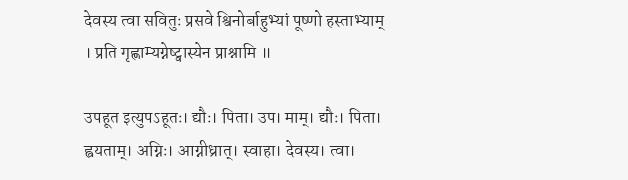देवस्य त्वा सवितुः प्रसवे श्विनोर्बाहुभ्यां पूष्णो हस्ताभ्याम् । प्रति गृह्णाम्यग्नेष्ट्वास्येन प्राश्नामि ॥

उपहूत इत्युपऽहूतः। द्यौः। पिता। उप। माम्। द्यौः। पिता। ह्वयताम्। अग्निः। आग्नीध्रात्। स्वाहा। देवस्य। त्वा।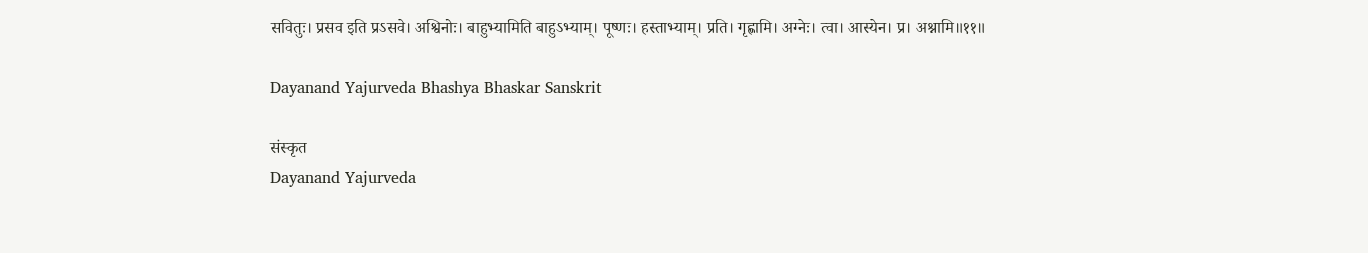सवितुः। प्रसव इति प्रऽसवे। अश्विनोः। बाहुभ्यामिति बाहुऽभ्याम्। पूष्णः। हस्ताभ्याम्। प्रति। गृह्णामि। अग्नेः। त्वा। आस्येन। प्र। अश्नामि॥११॥

Dayanand Yajurveda Bhashya Bhaskar Sanskrit

संस्कृत
Dayanand Yajurveda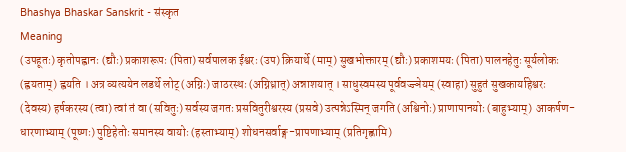Bhashya Bhaskar Sanskrit - संस्कृत
Meaning
(उपहूतः) कृतोपह्वानः (द्यौः) प्रकाशरूपः (पिता) सर्वपालक ईश्वरः (उप) क्रियार्थे (माम्) सुखभोक्तारम् (द्यौः) प्रकाशमयः (पिता) पालनहेतुः सूर्यलोकः (ह्वयताम्) ह्वयति । अत्र व्यत्ययेन लडर्थे लोट् (अग्निः) जाठरस्थः (अग्निध्रात्) अन्नाशयात् । साधुस्वमस्य पूर्ववज्ज्ञेयम् (स्वाहा) सुहुतं सुखकार्याहेश्वरः (देवस्य) हर्षकरस्य (त्वा) त्वां तं वा (सवितुः) सर्वस्य जगतः प्रसवितुरीश्वरस्य (प्रसवे) उत्पन्नेऽस्मिन् जगति (अश्विनोः) प्राणापानयोः (बाहुभ्याम्) आकर्षण-धारणाभ्याम् (पूष्णः) पुष्टिहेतोः समानस्य वायोः (हस्ताभ्याम्) शोधनसर्वाङ्ग-प्रापणाभ्याम् (प्रतिगृह्णामि)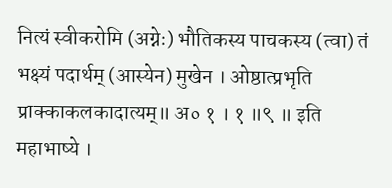नित्यं स्वीकरोमि (अग्नेः) भौतिकस्य पाचकस्य (त्वा) तं भक्ष्यं पदार्थम् (आस्येन) मुखेन । ओष्ठात्प्रभृति प्राक्काकलकादात्यम्॥ अ० १ । १ ॥९ ॥ इति महाभाष्ये ।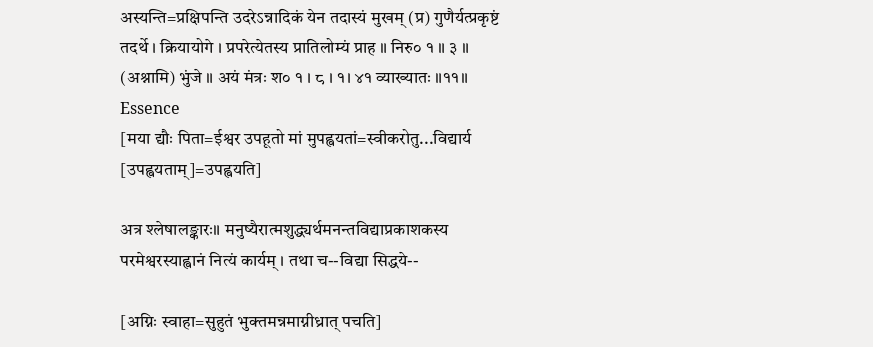अस्यन्ति=प्रक्षिपन्ति उदरेऽन्नादिकं येन तदास्यं मुखम् (प्र) गुणैर्यत्प्रकृष्टं तदर्थे । क्रियायोगे । प्रपरेत्येतस्य प्रातिलोम्यं प्राह ॥ निरु० १ ॥ ३ ॥ (अश्नामि) भुंजे ॥ अयं मंत्रः श० १ । ८ । १। ४१ व्याख्यातः ॥११॥
Essence
[मया द्यौः पिता=ईश्वर उपहूतो मां मुपह्वयतां=स्वीकरोतु...विद्यार्य [उपह्वयताम्]=उपह्वयति]

अत्र श्लेषालङ्कारः॥ मनुष्यैरात्मशुद्ध्यर्थमनन्तविद्याप्रकाशकस्य परमेश्वरस्याह्वानं नित्यं कार्यम् । तथा च--विद्या सिद्धये--

[अग्निः स्वाहा=सुहुतं भुक्तमन्नमाग्नीध्रात् पचति]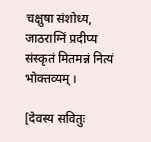चक्षुषा संशोध्य, जाठराग्निं प्रदीप्य संस्कृतं मितमन्नं नित्यं भोक्तव्यम् ।

[देवस्य सवितुः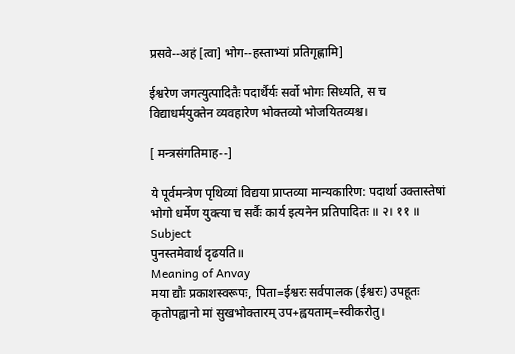प्रसवे--अहं [त्वा] भोग--हस्ताभ्यां प्रतिगृह्णामि]

ईश्वरेण जगत्युत्पादितैः पदार्थैर्यः सर्वो भोगः सिध्यति, स च विद्याधर्मयुक्तेन व्यवहारेण भोक्तव्यो भोजयितव्यश्च।

[ मन्त्रसंगतिमाह--]

ये पूर्वमन्त्रेण पृथिव्यां विद्यया प्राप्तव्या मान्यकारिण: पदार्था उक्तास्तेषां भोगो धर्मेण युक्त्या च सर्वैः कार्य इत्यनेन प्रतिपादितः ॥ २। ११ ॥
Subject
पुनस्तमेवार्थं दृढयति॥
Meaning of Anvay
मया द्यौः प्रकाशस्वरूपः, पिता=ईश्वरः सर्वपालक (ईश्वरः) उपहूतः कृतोपह्वानो मां सुखभोक्तारम् उप+ह्वयताम्=स्वीकरोतु।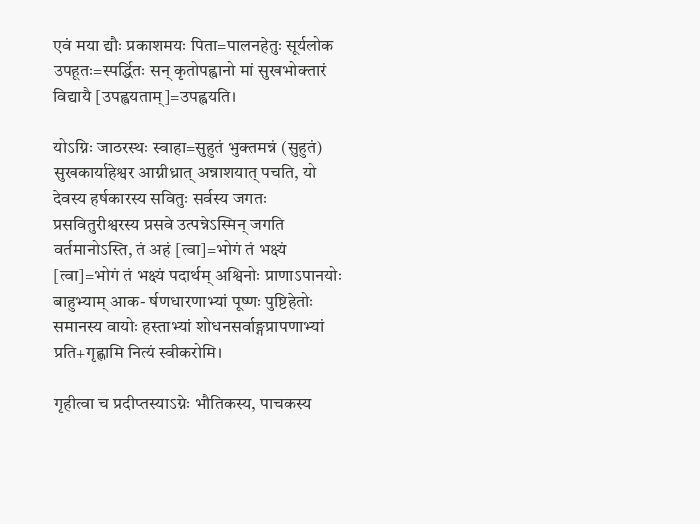एवं मया द्यौः प्रकाशमयः पिता=पालनहेतुः सूर्यलोक उपहूतः=स्पर्द्धितः सन् कृतोपह्वानो मां सुखभोक्तारं विद्यायै [उपह्वयताम्]=उपह्वयति।

योऽग्निः जाठरस्थः स्वाहा=सुहुतं भुक्तमन्नं (सुहुतं) सुखकार्याहेश्वर आग्नीध्रात् अन्नाशयात् पचति, यो देवस्य हर्षकारस्य सवितुः सर्वस्य जगतः प्रसवितुरीश्वरस्य प्रसवे उत्पन्नेऽस्मिन् जगति वर्तमानोऽस्ति, तं अहं [त्वा]=भोगं तं भक्ष्यं [त्वा]=भोगं तं भक्ष्यं पदार्थम् अश्विनोः प्राणाऽपानयोः बाहुभ्याम् आक- र्षणधारणाभ्यां पूष्णः पुष्टिहेतोः समानस्य वायोः हस्ताभ्यां शोधनसर्वाङ्गप्रापणाभ्यां प्रति+गृह्णामि नित्यं स्वीकरोमि।

गृहीत्वा च प्रदीप्तस्याऽग्नेः भौतिकस्य, पाचकस्य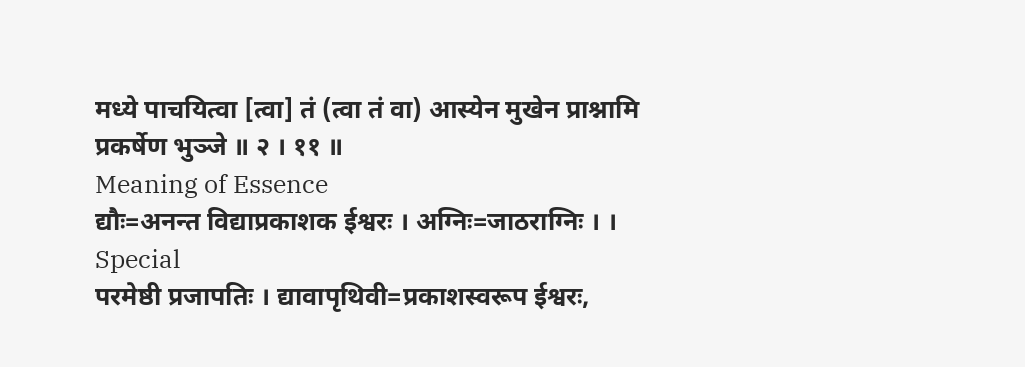मध्ये पाचयित्वा [त्वा] तं (त्वा तं वा) आस्येन मुखेन प्राश्नामि प्रकर्षेण भुञ्जे ॥ २ । ११ ॥
Meaning of Essence
द्यौः=अनन्त विद्याप्रकाशक ईश्वरः । अग्निः=जाठराग्निः । ।
Special
परमेष्ठी प्रजापतिः । द्यावापृथिवी=प्रकाशस्वरूप ईश्वरः,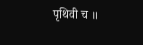पृथिवी च ॥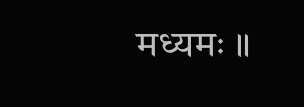मध्यमः ॥